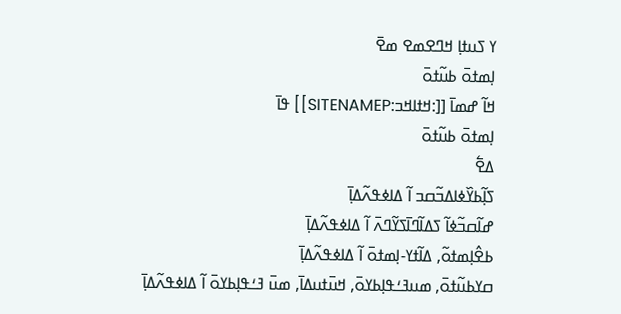ߌ ߖߎߙߊ߲ ߞߣߐߘߐ ߘߐ߫
ߊ߲ߘߙߋ߫ ߕߎ߬ߙߋ߫
ߞߊ߬ ߝߘߊ߫ [[:ߞߙߊߞߏ:SITENAMEP]] ߟߊ߫
ߊ߲ߘߙߋ߫ ߕߎ߬ߙߋ߫
ߡߐ߱
ߖߊ߲߬ߕߌ߰ߦߊߡߏ߬ߛߏ ߊ߬ ߡߊߦߟߍ߬ߡߊ߲߫
ߝߊ߬ߛߏ߬ߦߊ߬ ߖߡߊ߬ߣߊ߫ߖߌ߬ߣߍ߫ ߊ߬ ߡߊߦߟߍ߬ߡߊ߲߫
ߕߐ߮ߊ߲ߘߙߋ߬, ߡߊ߬ߙߌ-ߊ߲ߘߙߋ߫ ߊ߬ ߡߊߦߟߍ߬ߡߊ߲߫
ߛߌߕߎ߬ߙߋ߫, ߘߎߔߑߟߊ߲ߕߌߋ߫, ߞߎ߫ߙߎߡߊ߫, ߘߎ߫ ߔߑߟߊ߲ߕߌߋ߫ ߊ߬ ߡߊߦߟߍ߬ߡߊ߲߫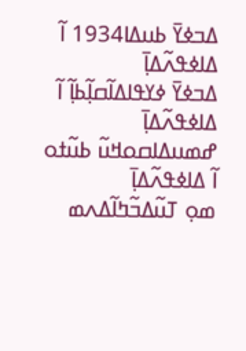ߡߏߦߌ߫ ߕߎߡߊ1934 ߊ߬ ߡߊߦߟߍ߬ߡߊ߲߫
ߡߏߦߌ߫ ߦߌߟߊߡߊ߬ߛߊ߲߬ߕߊ߲߬ ߊ߬ ߡߊߦߟߍ߬ߡߊ߲߫
ߝߘߎߡߊߛߋߞߎ߬ ߕߎ߬ߙߋ ߊ߬ ߡߊߦߟߍ߬ߡߊ߲߫
ߘߋ߲ ߠߎ߬ߡߏ߬ߤߊ߬ߡߍߘ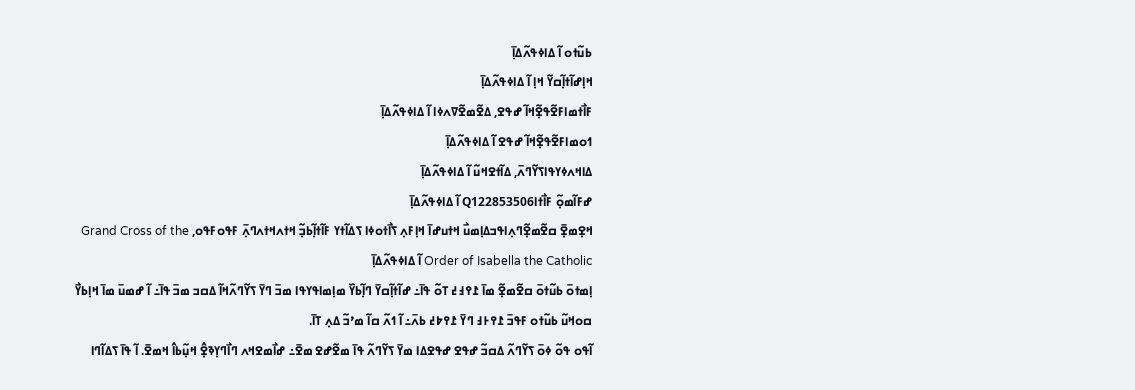ߕߎ߬ߙߋ ߊ߬ ߡߊߦߟߍ߬ߡߊ߲߫
ߞߊ߲ߝߊ߬ߙߊ߲߬ߛߌ߬ ߞߊ߲ ߊ߬ ߡߊߦߟߍ߬ߡߊ߲߫
ߓߊ߯ߙߘߊߓߐ߬ߟߐ߲߬ߞߊ߬ ߝߟߐ, ߡߐ߬ߘߐ߬ߜߍߦߊ ߊ߬ ߡߊߦߟߍ߬ߡߊ߲߫
ߗߋߘߊߓߐ߬ߟߐ߲߬ߞߊ߬ ߝߟߐ ߊ߬ ߡߊߦߟߍ߬ߡߊ߲߫
ߡߊߞߍߦߌߟߊߖߌ߬ߣߍ߫, ߡߊ߬ߙߐߞߎ߬ ߊ߬ ߡߊߦߟߍ߬ߡߊ߲߫
ߝߓߊ߬ߘߋ߲߬ ߓߊ߯ߙߊQ122853506 ߊ߬ ߡߊߦߟߍ߬ߡߊ߲߫
ߞߐ߲ߘߐ߲߫ ߛߐ߬ߘߐ߲߬ߣߍ߲ߊߟߏߡߊ߲ߘߎ߯ ߞߙߎߝߊ߫ ߞߊ߲ߓߍ߲ ߖߊ߯ߙߋߦߊ ߖߡߊ߬ߙߌ ߓߊ߬ߙߊ߲߬ߕߏ߲߬ ߞߙߍߞߙߍߣߍ߲߫ ߓߟߋߓߟߋ, Grand Cross of the Order of Isabella the Catholic ߊ߬ ߡߊߦߟߍ߬ߡߊ߲߫
ߊ߲ߘߙߋ߫ ߕߎ߬ߙߋ߫ ߛߐ߬ߘߐ߲߬ ߘߊ߫ ߁߉߃߄ ߠߋ߬ ߟߊ߫߸ ߝߊ߬ߙߊ߲߬ߛߌ߫ ߣߊ߲߬ߕߌ߰ ߘߊ߲ߘߊߟߌߟߊ ߘߏ߫ ߣߌ߫ ߖߌ߬ߣߍ߬ߞߊ߬ ߡߛߏ ߘߏ߫ ߟߊ߫߸ ߊ߬ ߝߘߎ߫ ߘߊ߫ ߞߊ߲ߕߌ߯ ߛߋߞߎ߬ ߕߎ߬ߙߋ ߓߟߏ߫ ߁߉߅߃ ߣߌ߫ ߁߉߈߄ ߕߍ߫߸ ߊ߬ ߗߍ߬ ߛߊ߬ ߘߴߏ߬ ߡߍ߲ ߠߊ߫.
ߊ߬ߟߋ ߟߋ߬ ߦߋ߫ ߖߌ߬ߣߍ߬ ߡߛߏ߬ ߝߟߐ ߝߟߐߡߊ ߘߌ߫ ߖߌ߬ߣߍ߬ ߟߊ߫ ߘߐ߬ߝߐ ߘߐ߫߸ ߝߊ߯ߘߐߞߍ ߣߊ߯ߣߌ߲ߢߐ߲߮ ߞߎ߲߬ߕߊ߮ ߞߘߐ߫. ߊ߬ ߟߊ߫ ߖߡߊ߬ߣߊ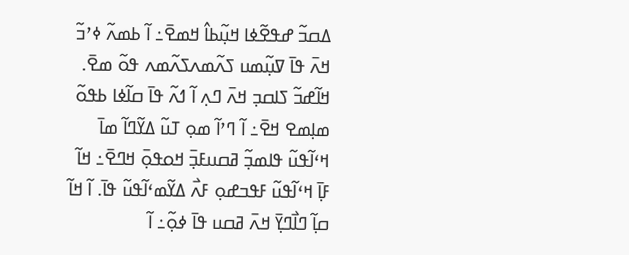ߡߛߏ߬ ߝߟߐ߬ߦߊ ߞߎ߲߬ߕߊ߮ ߞߘߐ߫߸ ߊ߬ ߕߘߍ߬ ߦߴߏ߬ ߞߍ߫ ߟߊ߫ ߜߎ߲߬ߘߎ ߖߍ߬ߘߍߖߍ߬ߘߍ ߟߋ߬ ߘߐ߫. ߞߊ߬ߝߏ߬ ߖߊߛߏ߲ ߞߍ߫ ߣߍ߲ ߊ߬ ߗߍ߬ ߟߊ߫ ߛߊ߬ߦߊ ߕߟߋ߬ ߘߊ߲ߘߐ ߞߐ߫߸ ߊ߬ ߣߴߊ߬ ߘߋ߲ ߠߎ߬ ߡߌ߬ߣߊ߬ ߘߊ߫ ߞߵߊ߬ߟߎ߬ ߟߊߘߏ߲߬ ߥߛߎߓߏ߲߫ ߞߋߟߋ߲߫ ߞߣߐ߫߸ ߞߊ߬ ߓߊ߲߫ ߞߵߊ߬ߟߎ߬ ߓߟߏߝߋ߲ ߓߍ߯ ߡߌ߬ߘߵߊ߬ߟߎ߬ ߟߊ߫. ߊ߬ ߞߊ߬ ߛߊ߲߬ ߣߊ߯ߣߌ߲߫ ߞߍ߫ ߥߛߎ ߟߊ߫ ߦߋ߲߬߸ ߊ߬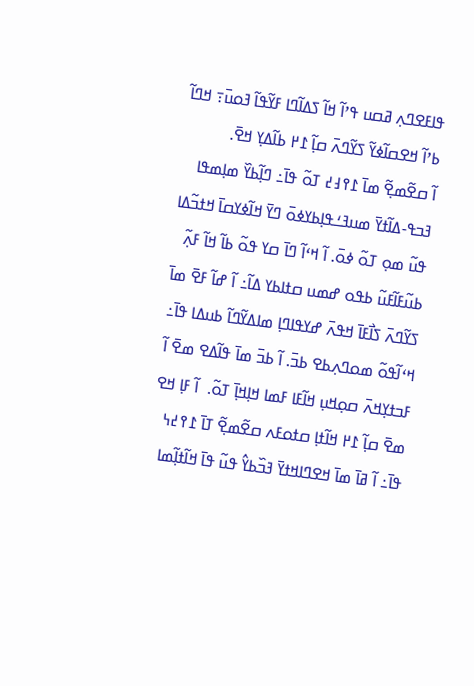ߟߊߓߐߣߍ߲ ߥߛߎ ߟߴߊ߬ ߞߊ߬ ߖߡߊ߬ߣߊ ߓߌ߬ߟߊ߬ ߔߋߎ߫߹ ߞߣߊ߬ ߕߴߊ߬ ߞߐߛߊ߬ߦߌ߬ ߖߌ߬ߣߍ߫ ߛߊ߲߬ ߁߂ ߕߊ߬ߡߌ߲ ߞߐ߫.
ߊ߬ ߛߐ߬ߘߐ߲߬ ߘߊ߫ ߁߉߃߄ ߠߋ߬ ߟߊ߫߸ ߣߊ߲߬ߕߌ߰ ߘߊ߲ߘߟߊ ߔߏߟ-ߡߊ߬ߙߌ߫ ߘߎߔߑߟߊ߲ߕߌߦߋ߫ ߣߌ߫ ߞߊ߬ߦߌߛߊ߫ ߞߙߏ߬ߡߊ ߟߎ߬ ߘߋ߲ ߠߋ߬ ߦߋ߫. ߊ߬ ߞߵߊ߬ ߣߊ߫ ߛߌ ߟߋ߬ ߕߊ߬ ߞߊ߬ ߓߍ߲߬ ߕߎ߬ߓߊ߬ߓߎ߬ ߕߟߋ ߝߘߎ ߛߙߊߕߌ ߡߊ߬߸ ߊ߬ ߝߊ߬ ߓߐ߫ ߘߊ߫ ߖߌ߬ߣߍ߫ ߖߊ߯ߓߊ߫ ߞߟߍ߫ ߝߌߟߊߣߊ߲ ߘߊߡߌ߬ߣߊ߬ ߕߎߡߊ ߟߊ߫߸ ߞߵߊ߬ߟߋ߬ ߘߋߣߍ߲ߕߐ ߕߏ߫. ߊ߬ ߕߏ߫ ߘߊ߫ ߟߊ߬ߡߐ ߘߐ߫ ߊ߬ ߓߏߙߌ߲ߞߍ߫ ߛߋ߲ߞߎ߲ ߞߊ߬ߓߊ ߓߘߊ ߞߊ߲ߞߊ߲߫ ߠߋ߬.  ߊ߬ ߓߊ߲ ߞߐ ߘߐ߫ ߛߊ߲߬ ߁߂ ߞߊ߬ߙߊ߲ ߛߙߋߓߍ ߛߐ߬ߘߐ߲߬ ߠߊ߫ ߁߉߄߆ ߟߊ߫߸ ߊ߬ ߥߊ߫ ߘߊ߫ ߞߐߣߊߞߙߌ߫ ߔߏ߰ߕߌ߮ ߟߎ߬ ߟߊ߫ ߞߊ߬ߙߊ߲߬ߘߊ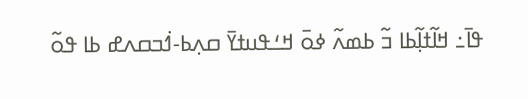ߟߊ߫߸ ߞߊ߬ߙߊ߲߬ߕߊ ߏ߬ ߕߘߍ߬ ߦߋ߫ ߞߑߟߎߙߌ߫ ߛߍ߲ߕ-ߗ߭ߏߛߍߝ ߕߊ ߟߋ߬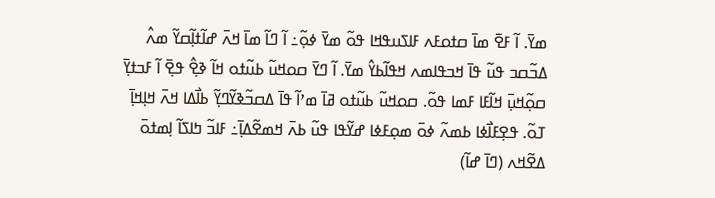ߘߌ߫. ߊ߬ ߓߐ߫ ߘߊ߫ ߛߙߋߓߍ ߓߊߖߎߟߞߊ ߟߋ߬ ߘߌ߫ ߦߋ߲߬߸ ߊ߬ ߣߊ߬ ߘߊ߫ ߞߍ߫ ߝߊ߬ߙߊ߲߬ߛߌ߬ ߘߍ߮ ߡߏ߬ߛߏ ߟߎ߬ ߟߊ߫ ߞߏߟߊߘߍ ߞߟߊ߬ߕߌ߮ ߘߌ߫. ߊ߬ ߣߌ߫ ߛߋߞߎ߬ ߕߎ߬ߙߋ ߞߊ߬ ߢߐ߲߮ ߟߐ߲߫ ߊ߬ ߓߏߙߌ߲߫ ߛߋ߲߬ߞߎ߲߫ ߞߊ߬ߓߊ ߓߘߊ ߟߋ߬. ߛߋߞߎ߬ ߕߎ߬ߙߋ ߥߊ߫ ߘߴߊ߬ ߟߊ߫ ߡߛߏ߬ߢߌ߬ߣߌ߲߬ ߕߊ߯ߡߊ ߞߍ߫ ߞߊ߲ߞߊ߲߫ ߠߋ߬. ߟߐ߲ߓߊ߯ߦߊ ߕߘߍ߬ ߦߋ߫ ߘߋ߲ߓߦߊ ߝߌ߬ߟߊ ߟߎ߬ ߕߍ߫ ߞߘߐ߬ߡߊ߲߫߸ ߓߊߏ߬ ߤߊߖߊ߬ ߊ߲ߘߙߋ߫ ߡߐ߬ߞߍ (ߣߊ߫ ߝߊ߬)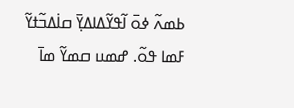ߕߘߍ߬ ߦߋ߫ ߊ߬ߟߌ߬ߡߊߡߌ߲߫ ߛߊ߭ߡߏ߬ߙߌ߬ ߓߘߊ ߟߋ߬. ߝߘߎ ߛߘߌ߬ ߘߊ߫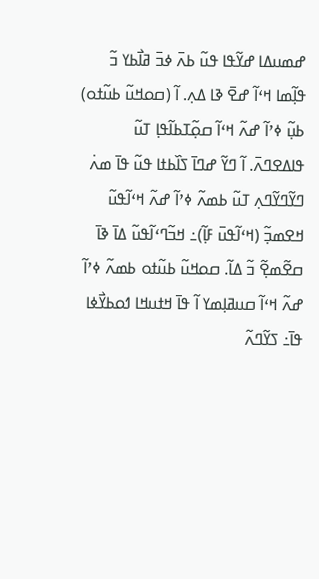ߝߘߎߡߊ ߝߌ߬ߟߊ ߟߎ߬ ߕߍ߫ ߦߏ߫ ߥߊ߯ߕߌ ߏ߬ ߟߊ߲߬ߘߊ ߞߵߊ߬ ߝߐ߫ ߢߊ ߡߍ߲. ߊ߬ (ߛߋߞߎ߬ ߕߎ߬ߙߋ) ߕߎ߲߬ ߦߴߊ߬ ߝߍ߬ ߞߵߊ߬ ߛߋ߲߬ߠߕߊ߬ߟߊ߲ ߠߎ߬ ߟߊߡߐߣߍ߫. ߊ߬ ߣߌ߬ ߝߣߊ߫ ߖߊ߰ߕߙߊ ߟߎ߬ ߟߊ߫ ߘߍ߭ ߣߌ߬ߣߌ߬ߣߍ߲ ߠߎ߬ ߕߘߍ߬ ߦߴߊ߬ ߝߍ߬ ߞߵߊ߬ߟߎ߬ ߞߐߘߏ߲߬ (ߞߵߊ߬ߟߎ߫ ߓߊ߲߬)߸ ߞߏ߬ߣߵߊ߬ߟߎ߬ ߡߊ߫ ߢߊ߫ ߛߐ߬ߘߐ߲߬ ߏ߬ ߡߊ߬. ߛߋߞߎ߬ ߕߎ߬ߙߋ ߕߘߍ߬ ߦߴߊ߬ ߝߍ߬ ߞߵߊ߬ ߛߎߥߊ߲ߘߌ ߊ߬ ߟߊ߫ ߞߙߎߞߊ ߗߋߕߌ߯ߦߊ ߟߊ߫߸ ߖߌ߬ߣߍ߬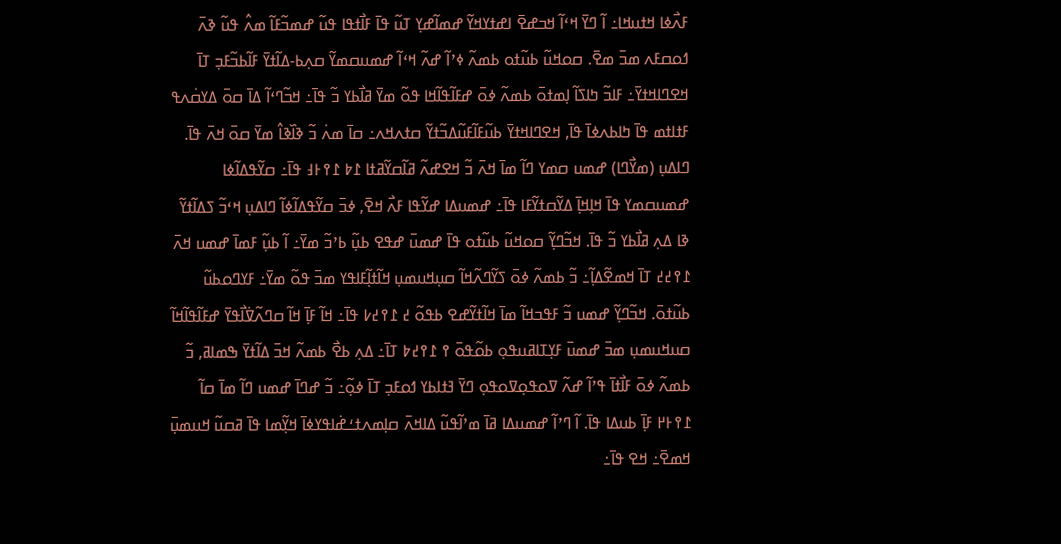ߓߍ߯ߦߊ ߞߙߎߞߊ߸ ߊ߬ ߣߌ߫ ߞߵߊ߬ ߞߏߝߐ߫ ߊߝߙߌߞߌ߬ ߝߘߊ߬ߝߌ߲ ߠߎ߬ ߟߊ߫ ߓߊ߯ߙߟߊ ߟߎ߬ ߝߘߏ߬ߓߊ߬ ߘߍ߮ ߟߎ߬ ߢߍ߫ ߗߋߛߓߍ ߘߏ߫ ߘߐ߫. ߛߋߞߎ߬ ߕߎ߬ߙߋ ߕߘߍ߬ ߦߴߊ߬ ߝߍ߬ ߞߵߊ߬ ߝߘߎߛߘߌ߬ ߛߍ߲ߕ-ߡߊ߬ߙߌ߫ ߓߊ߬ߕߏ߬ߓߏ߲ ߠߊ߫ ߞߐߣߊߞߙߌ߫߸ ߓߊߏ߬ ߤߊߖߊ߬ ߊ߲ߘߙߋ߫ ߕߘߍ߬ ߦߋ߫ ߝߓߊ߬ߟߊ߬ߞߊ ߟߋ߬ ߘߌ߫ ߥߊ߯ߕߌ ߏ߬ ߟߊ߫߸ ߞߏ߬ߣߵߊ߬ ߡߊ߫ ߛߋ߫ ߡߌߛ߭ߍߟ ߓߙߊߙߘ ߟߊ߫ ߤߊߕߍߦߊ߫ ߟߊ߫, ߞߐߣߊߞߙߌ߫ ߕߎ߬ߓߊ߬ߓߎ߬ߡߏ߬ߙߌ߬ ߛߙߍߞߍ߸ ߛߊ߫ ߘߍ߭ ߏ߬ ߢߊ߰ߢߊ߮ ߘߌ߫ ߛߋ߫ ߞߍ߫ ߟߊ߫. ߣߊߡߎ߲ (ߘߌ߯ߣߊ) ߝߘߎ ߛߘߌ ߣߊ߬ ߘߊ߫ ߞߍ߫ ߏ߬ ߞߐߝߍ߬ ߥߊ߬ߛߌ߬ߥߙߊ ߁߈ ߁߉߅߃ ߟߊ߫߸ ߛߌ߬ߟߡߊ߬ߦߊ ߝߘߎߛߘߌ ߟߊ߫ ߞߊ߲ߞߊ߲߫ ߡߌ߬ߛߙߌ߬ߓߊ ߟߊ߫߸ ߝߘߎߡߊ ߝߌ߬ߟߊ ߓߍ߯ ߞߐ߫, ߦߏ߫ ߛߌ߬ߟߡߊ߬ߦߊ߬ ߣߊߡߎ߲ ߞߵߏ߬ ߖߡߊ߬ߙߌ߬ ߢߊ ߡߍ߲ ߥߊ߯ߕߌ ߏ߬ ߟߊ߫. ߞߏ߬ߣߌ߲߬ ߛߋߞߎ߬ ߕߎ߬ߙߋ ߟߊ߫ ߝߘߎ߫ ߝߟߐ ߕߎ߲߬ ߕߴߏ߬ ߘߌ߫߸ ߊ߬ ߕߎ߲߬ ߓߘߊ߫ ߝߘߎ ߞߍ߫ ߁߉߄߄ ߠߊ߫ ߞߘߐ߬ߡߊ߲߬߸ ߏ߬ ߕߘߍ߬ ߦߋ߫ ߖߌ߬ߣߍ߬ߞߊ߬ ߛߎ߲ߞߎߘߎ߲ ߞߊ߬ߙߊ߲߬ߓߊߟߌ ߘߏ߫ ߟߋ߬ ߘߌ߫߸ ߓߌߣߋߕߎ߬ ߕߎ߬ߙߋ߫. ߞߏ߬ߣߌ߲߬ ߝߘߎ ߏ߬ ߓߟߏߞߊ߬ ߘߊ߫ ߞߊ߬ߙߌ߬ߝߐ ߕߟߋ߬ ߄ ߁߉߄߇ ߟߊ߫߸ ߞߊ߬ ߓߊ߲߫ ߞߊ߬ ߛߣߍ߬ߜ߭ߊ߯ߟߌ߫ ߝߓߊ߬ߟߊ߬ߞߊ߬ ߛߎߞߎߘߎ߲ ߘߏ߫ ߝߘߎ߫ ߓߌ߲ߠߊߥߎߟߋ߲ ߕߋ߬ߟߋ߫ ߉ ߁߉߄߈ ߠߊ߫߸ ߡߍ߲ ߕߐ߯ ߕߘߍ߬ ߞߏ߫ ߡߊ߬ߙߌ߫ ߒߘߊߥ, ߏ߬ ߕߘߍ߬ ߦߋ߫ ߓߊ߯ߙߊ߫ ߟߴߊ߬ ߝߍ߬ ߜߋߟߋ߲ߜߋߟߋ߲ ߣߌ߫ ߔߙߊߕߌ ߗߋߓߏ߲ ߠߊ߫ ߦߋ߲߬߸ ߏ߬ ߝߣߊ߫ ߝߘߎ ߣߊ߬ ߘߊ߫ ߛߊ߬ ߁߉߅߂ ߓߊ߲߫ ߕߎߡߊ ߟߊ߫. ߊ߬ ߣߴߊ߬ ߝߘߎߡߊ ߥߊ߫ ߘߴߊ߬ߟߎ߬ ߡߊߞߍ߫ ߛߊ߲ߘߍߙߑߝ߭ߊߟߌߦߊ߫ ߞߌ߲߬ߘߊ ߟߊ߫ ߥߛߎ߬ ߞߎߘߎ߲߫ ߞߘߐ߫߸ ߞߐ ߟߊ߫߸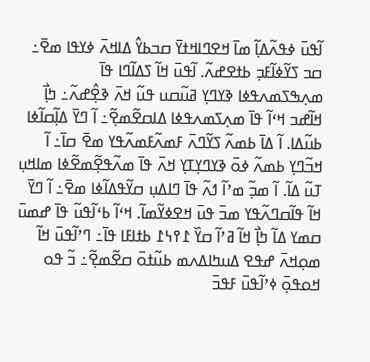ߊ߬ߟߎ߫ ߦߟߍ߬ߡߊ߲߬ ߘߊ߫ ߞߐߣߊߞߙߌ߫ ߛߏߕߌ߮ ߡߊߞߍ߫ ߦߌߟߊ ߘߐ߫߸ ߛߏ ߖߌ߬ߦߊ߬ߓߏ߲ ߕߙߐߝߍ߬. ߊ߬ߟߎ߫ ߞߊ߬ ߖߡߊ߬ߣߊ ߟߊ߫ ߘߍ߲ߒߖߘߍߟߦߊ ߢߌߣߌ߲ ߥߎ߬ߛߎ ߟߎ߬ ߞߍ߫ ߢߐ߲߮ߝߍ߬߸ ߤߊ߲߯ ߞߊ߬ߝߏ ߞߵߊ߬ ߟߊ߫ ߘߍ߲ߖߘߍߟߦߊ ߡߊߛߐ߬ߘߐ߲߬߸ ߊ߬ ߣߌ߫ ߡߊ߲߬ߛߊ߬ߦߊ ߕߎ߬ߡߊ. ߊ߬ ߡߊ߫ ߕߘߍ߬ ߖߌ߬ߣߍ߫ ߓߘߍ߬ߓߘߍ߬ߟߌ ߘߐ߫ ߛߊ߫߸ ߊ߬ ߞߏ߬ߣߌ߲ ߕߘߍ߬ ߦߋ߫ ߢߌߣߌ߲ߠߌ߲ ߞߍ߫ ߟߊ߫ ߘߍ߬ߟߐ߲߬ߘߐ߬ߦߊ ߘߊߞߎ߲ ߠߎ߬ ߡߊ߬. ߊ߬ ߘߏ߲߬ ߘߴߊ߬ ߗߍ߬ ߟߊ߫ ߣߊߡߎ߲ ߛߌ߬ߟߡߊ߬ߦߊ ߘߐ߫߸ ߊ߬ ߣߌ߫ ߞߊ߬ ߟߊ߬ߛߣߍ߬ߟߌ ߘߏ߫ ߟߎ߫ ߞߐߦߌ߬ߘߊ߬. ߞߵߊ߬ ߕߵߊ߬ߟߎ߬ ߟߊ߫ ߝߘߎ߫ ߛߘߌ ߡߊ߬ ߤߊ߲߯ ߞߊ߬ ߥߴߊ߬ ߛߌ߰ ߁߉߆߁ ߕߙߊߓߊ ߟߊ߫߸ ߣߴߊ߬ߟߎ߫ ߞߊ߬ ߘߋ߲ߞߍ߫ ߝߟߐ ߡߎߤߊߡߍߘ ߕߎ߬ߙߋ߫ ߛߐ߬ߘߐ߲߬߸ ߏ߬ ߟߋ ߞߋߟߋ߲߫ ߦߴߊ߬ߟߎ߫ ߓߟߏ߫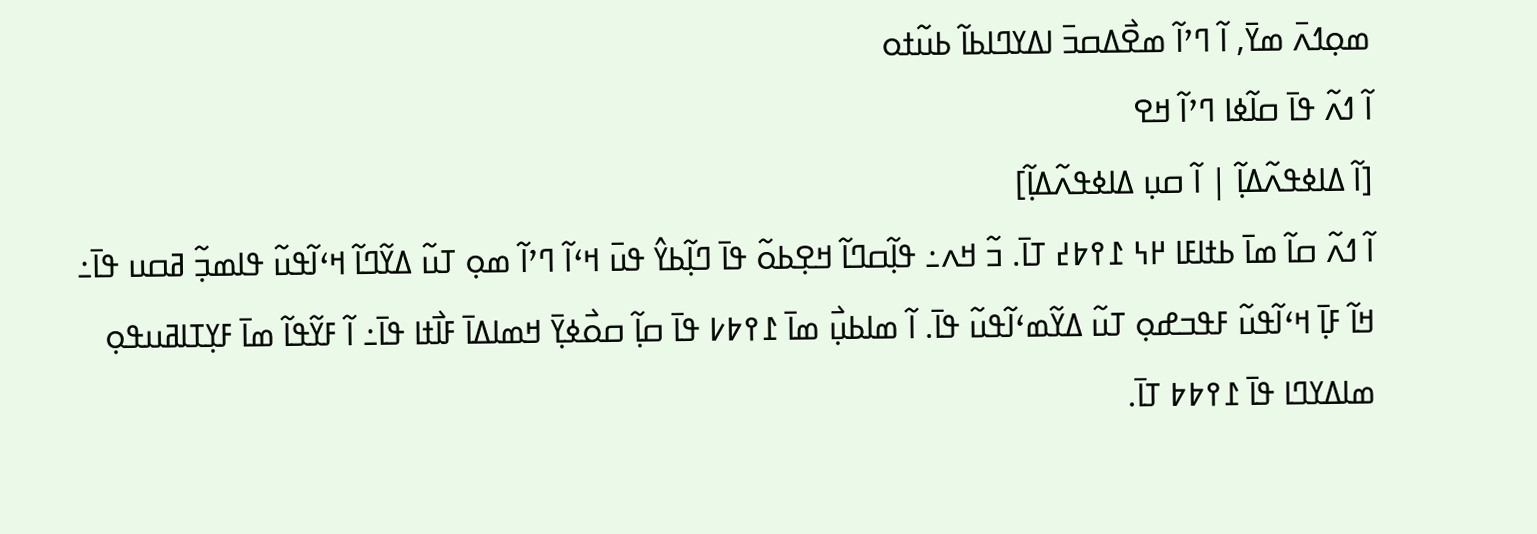ߘߋ߲ߗߍ߫ ߘߌ߫, ߊ߬ ߣߴߊ߬ ߘߐ߯ߡߛߏ߫ ߊߡߌߣߊߕߊ߬ ߕߎ߬ߙߋ
ߊ߬ ߗߍ߬ ߟߊ߫ ߛߊ߬ߦߊ ߣߴߊ߬ ߞߐ
[ߊ߬ ߡߊߦߟߍ߬ߡߊ߲߬ | ߊ߬ ߛߎ߲ ߡߊߦߟߍ߬ߡߊ߲߬]
ߊ߬ ߗߍ߬ ߛߊ߬ ߘߊ߫ ߕߙߊߓߊ ߂߆ ߁߉߈߄ ߠߊ߫. ߏ߬ ߞߍ߸ ߟߊ߲߬ߛߣߊ߬ ߞߐ߲ߕߋ߬ ߟߊ߫ ߣߊ߲߬ߕߌ߮ ߟߎ߫ ߞߵߊ߬ ߣߴߊ߬ ߘߋ߲ ߠߎ߬ ߡߌ߬ߣߊ߬ ߞߵߊ߬ߟߎ߬ ߟߊߘߏ߲߬ ߥߛߎ ߟߊ߫߸ ߞߊ߬ ߓߊ߲߫ ߞߵߊ߬ߟߎ߬ ߓߟߏߝߋ߲ ߠߎ߬ ߡߌ߬ߘߵߊ߬ߟߎ߬ ߟߊ߫. ߊ߬ ߘߊߕߎ߲߯ ߘߊ߫ ߁߉߈߇ ߟߊ߫ ߛߊ߲߬ ߛߋ߯ߦߌ߲߫ ߞߘߊߡߊ߫ ߓߊ߯ߙߊ ߟߊ߫߸ ߊ߬ ߓߌ߬ߟߊ߬ ߘߊ߫ ߓߌ߲ߠߊߥߎߟߋ߲ ߘߊߡߌߣߊ ߟߊ߫ ߁߉߈߈ ߠߊ߫.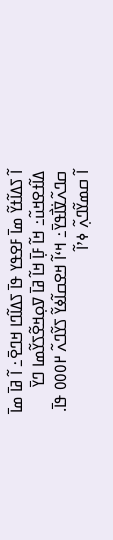ߊ߬ ߖߡߊ߬ߙߌ߬ ߘߊ߫ ߓߐߟߌ ߟߊ߫ ߖߡߊ߬ߣߊ ߞߣߐ߫߸ ߊ߬ ߥߊ߫ ߘߊ߫ ߡߊ߬ߙߐߞߎ߬߸ ߞߊ߬ ߓߊ߲߫ ߞߊ߬ ߥߊ߫ ߜߋ߲ߞߐ߬ߖߌ߬ߘߊ ߣߌ߫ ߛߣߍ߬ߜ߭ߊ߯ߟߌ߫߸ ߞߵߊ߬ ߞߐߛߊ߬ߦߌ߬ ߖߌ߬ߣߍ߬ ߂߀߀߀ ߟߊ߫. ߊ߬ ߛߘߌ߬ߣߍ߲߬ ߦߴߊ߬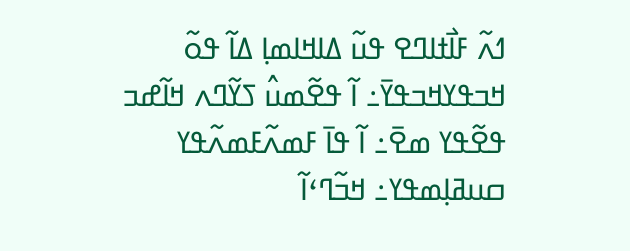ߗߍ߬ ߓߊ߯ߙߊߣߐ ߟߎ߬ ߡߊߞߊߘߊ߲ ߡߊ߬ ߟߋ߬ ߞߏߟߌߞߏߟߌ߫߸ ߊ߬ ߟߐ߬ߘߎ߮ ߖߌ߬ߣߍ ߞߊ߬ߝߏ ߟߐ߬ߟߌ ߘߐ߫߸ ߊ߬ ߟߊ߫ ߓߘߍ߬ߓߘߍ߬ߟߌ ߛߎߥߊ߲ߘߟߌ߸ ߞߏ߬ߣߵߊ߬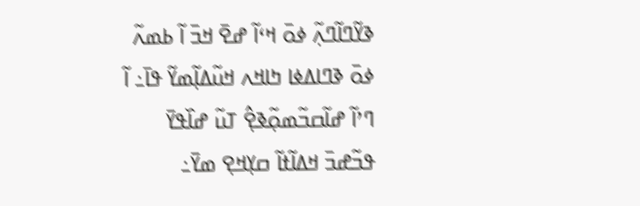ߢߌ߬ߣߊ߬ߣߍ߲߬ ߦߋ߫ ߞߵߊ߬ ߝߐ߫ ߞߏ߫ ߊ߬ ߕߘߍ߬ ߦߋ߫ ߢߣߊߡߦߊ ߤߊߞߍ ߞߎ߬ߡߊ߲߬ߘߌ߬ ߟߊ߫߸ ߊ߬ ߣߴߊ߬ ߝߊ߬ߛߏ߬ߘߋ߲߬ߢߐ߲߮ ߠߎ߬ ߝߊ߰ߟߌ߫ ߟߏ߬ߝߏ߫ ߞߡߊ߬ߙߊ߬ ߛߌ߲ߞߐ߲ ߘߌ߫߸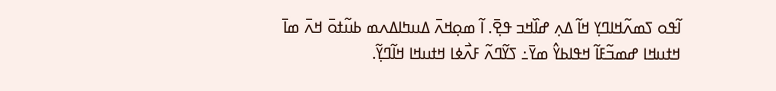ߊ߬ߟߋ ߖߘߍ߬ߞߊߣߌ߲ ߞߊ߬ ߡߍ߲ ߝߊ߰ߞߏ ߟߐ߲߫. ߊ߬ ߘߋ߲ߞߍ߫ ߡߎߤߊߡߍߘ ߕߎ߬ߙߋ߫ ߞߍ߫ ߘߊ߫ ߞߙߎߞߊ ߝߘߏ߬ߓߊ߬ ߞߟߊߕߌ߮ ߘߌ߫߸ ߖߌ߬ߣߍ߬ ߓߍ߯ߦߊ ߞߙߎߞߊ ߞߊ߬ߣߌ߲߬.